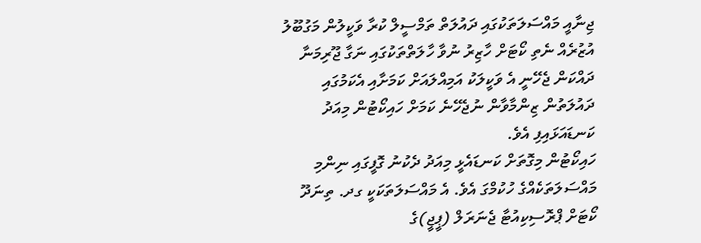ޖިނާއީ މައްސަލަތަކުގައި ދައުލަތް ތަމްސީލް ކުރާ ވަކީލުން މަގުބޫލު އުޒުރެއް ނެތި ކޯޓަށް ހާޒިރު ނުވާ ހާލަތްތަކުގައި ނަގާ ޖޫރިމަނާ ދައްކަން ޖެހޭނީ އެ ވަކީލަކު އަމިއްލައަށް ކަމަށާއި އެކަމުގައި ދައުލަތުން ޒިންމާވާން ނުޖެހޭނެ ކަމަށް ހައިކޯޓުން މިއަދު ކަނޑައަޅައިފި އެވެ.
ހައިކޯޓުން މިގޮތަށް ކަނޑައެޅީ މިއަދު ދެކުނު ގޮފީގައި ނިންމި މައްސަލަތަކެއްގެ ހުކުމްގަ އެވެ. އެ މައްސަލަތަކަކީ ގދ. ތިނަދޫ ކޯޓަށް ޕްރޮސިކިއުޓާ ޖެނަރަލް (ޕީޖީ)ގެ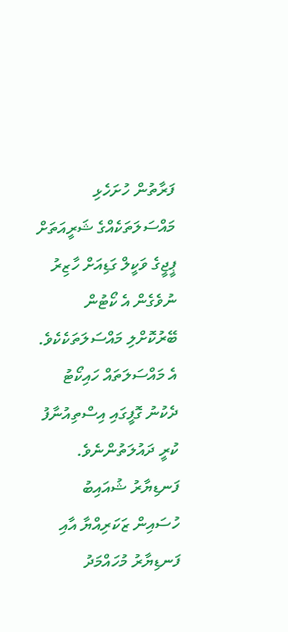ފަރާތުން ހުށަހެޅި މައްސަލަތަކެއްގެ ޝަރީއަތަށް ޕީޖީގެ ވަކީލް ގަޑިއަށް ހާޒިރު ނުވެގެން އެ ކޯޓުން ބޭރުކޮށްލި މައްސަލަތަކެކެވެ. އެ މައްސަލަތައް ހައިކޯޓު ދެކުނު ގޮފީގައި އިސްތިއުނާފު ކުރީ ދައުލަތުންނެވެ.
ފަނޑިޔާރު ޝުއައިބު ހުސައިން ޒަކަރިއްޔާ އާއި ފަނޑިޔާރު މުހައްމަދު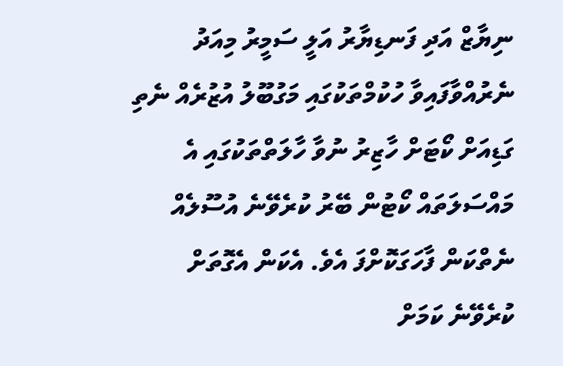ނިޔާޒް އަދި ފަނޑިޔާރު އަލީ ސަމީރު މިއަދު ނެރުއްވާފައިވާ ހުކުމްތަކުގައި މަގުބޫލު އުޒުރެއް ނެތި ގަޑިއަށް ކޯޓަށް ހާޒިރު ނުވާ ހާލަތްތަކުގައި އެ މައްސަލަތައް ކޯޓުން ބޭރު ކުރެވޭނެ އުސޫލެއް ނެތްކަން ފާހަގަކޮށްފަ އެވެ. އެކަން އެގޮތަށް ކުރެވޭނެ ކަމަށް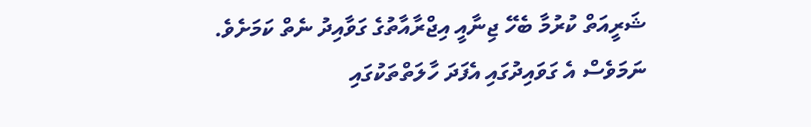ޝަރީއަތް ކުރުމާ ބެހޭ ޖިނާއީ އިޖްރާއާތުގެ ގަވާއިދު ނެތް ކަމަށެވެ.
ނަމަވެސް އެ ގަވައިދުގައި އެފަދަ ހާލަތްތަކުގައި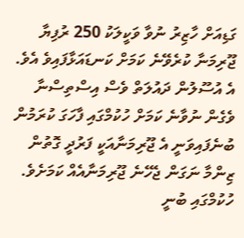ގަޑިއަށް ހާޒިރު ނުވާ ވަކީލަކު 250 ރުފިޔާ ޖޫރިމަނާ ކުރެވޭނެ ކަމަށް ކަނޑައަޅާފައިވެ އެވެ. އެ އުސޫލުން ދައުލަތް ވެސް އިސްތިސްނާ ވެގެން ނުވާނެ ކަމަށް ހުކުމްގައި ފާހަގަ ކުރަމުން ބުނެފައިވަނީ އެ ޖޫރިމަނާއަކީ ފަރުދީ ގޮތުން ޒިންމާ ނަގަން ޖެހޭނެ ޖޫރިމަނާއެއް ކަމަށެވެ.
ހުކުމްގައި ބުނީ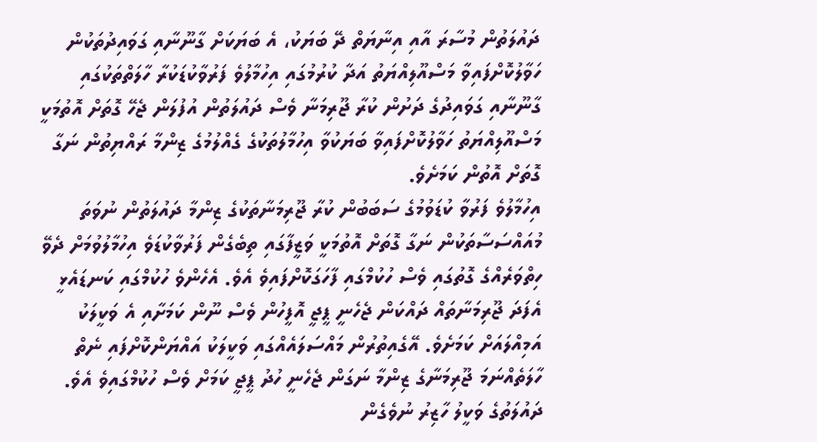ދައުލަތުން މުސާރަ އާއި އިނާޔަތް ދޭ ބަޔަކު، އެ ބަޔަކަށް ގާނޫނާއި ގަވައިދުތަކުން ހަވާލުކޮށްފައިވާ މަސްއޫލިއްޔަތު އަދާ ކުރުމުގައި އިހުމާލުވެ ފަރުވާކުޑަކުރާ ހާލަތްތަކުގައި ގާނޫނާއި ގަވައިދުގެ ދަށުން ކުރާ ޖޫރިމަނާ ވެސް ދައުލަތުން އުފުލަން ޖެހޭ ގޮތަށް އޮތުމަކީ މަސްއޫލިއްޔަތު ހަވާލުކޮށްފައިވާ ބަޔަކުވާ އިހުމާލުތަކުގެ ގެއްލުމުގެ ޒިންމާ ރައްޔިތުން ނަގާ ގޮތަށް އޮތުން ކަމަށެވެ.
އިހުމާލުވެ ފަރުވާ ކުޑަވުމުގެ ސަބަބުން ކުރާ ޖޫރިމަނާތަކުގެ ޒިންމާ ދައުލަތުން ނުވަތަ މުއައްސަސާތަކުން ނަގާ ގޮތަށް އޮތުމަކީ ވަޒީފާގައި ތިބެގެން ފަރުވާކުޑަވެ އިހުމާލުވުމަށް ދެވޭ ހިތްވަރެއްގެ ގޮތުގައި ވެސް ހުކުމްގައި ފާހަގަކޮށްފައިވެ އެވެ. އެހެންވެ ހުކުމްގައި ކަނޑައެޅީ އެފަދަ ޖޫރިމަނާތައް ދައްކަން ޖެހެނީ ޕީޖީ އޮފީހުން ވެސް ނޫން ކަމަށާއި އެ ވަކީލަކު އަމިއްލައަށް ކަމަށެވެ. އޭގެއިތުރުން މައްސަލައެއްގައި ވަކީލަކު އައްޔަންކޮށްފައި ނެތް ހާލަތެއްނަމަ ޖޫރިމަނާގެ ޒިންމާ ނަގަން ޖެހެނީ ހުދު ޕީޖީ ކަމަށް ވެސް ހުކުމްގައިވެ އެވެ.
ދައުލަތުގެ ވަކީލު ހާޒިރު ނުވެގެން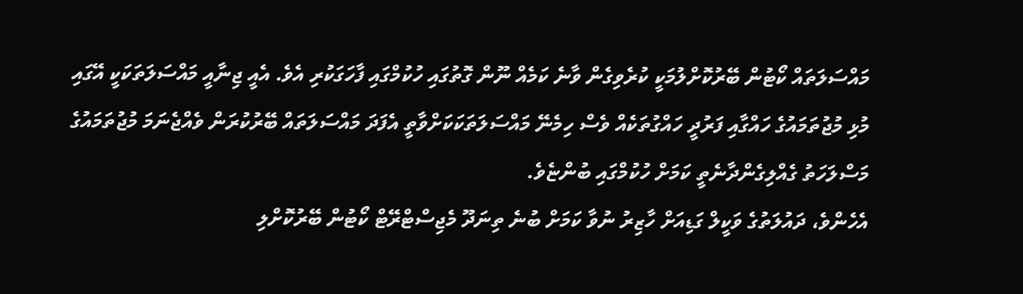މައްސަލަތައް ކޯޓުން ބޭރުކޮށްލުމަކީ ކުރެވިގެން ވާނެ ކަމެއް ނޫން ގޮތުގައި ހުކުމްގައި ފާހަގަކުރި އެވެ. އެއީ ޖިނާއީ މައްސަލަތަކަކީ އޭގައި މުޅި މުޖުތަމައުގެ ހައްގާއި ފަރުދީ ހައްގުތަކެއް ވެސް ހިމެނޭ މައްސަލަތަކަކަށްވާތީ އެފަދަ މައްސަލަތައް ބޭރުކުރަން ވެއްޖެނަމަ މުޖުތަމައުގެ މަސްލަހަތު ގެއްލިގެންދާނެތީ ކަމަށް ހުކުމްގައި ބުންޏެވެ.
އެހެންވެ، ދައުލަތުގެ ވަކީލް ގަޑިއަށް ހާޒިރު ނުވާ ކަމަށް ބުނެ ތިނަދޫ މެޖިސްޓްރޭޓް ކޯޓުން ބޭރުކޮށްލި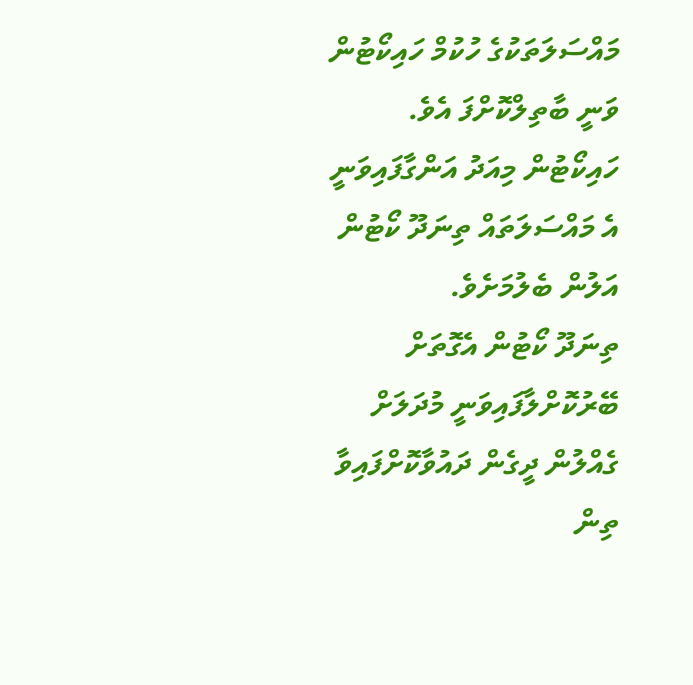މައްސަލަތަކުގެ ހުކުމް ހައިކޯޓުން ވަނީ ބާތިލްކޮށްފަ އެވެ. ހައިކޯޓުން މިއަދު އަންގާފައިވަނީ އެ މައްސަލަތައް ތިނަދޫ ކޯޓުން އަލުން ބެލުމަށެވެ.
ތިނަދޫ ކޯޓުން އެގޮތަށް ބޭރުކޮށްލާފައިވަނީ މުދަލަށް ގެއްލުން ދީގެން ދައުވާކޮށްފައިވާ ތިން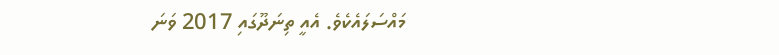މައްސަލައެކެވެ. އެއީ ތިނަދޫގައި 2017 ވަނަ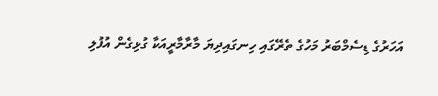އަހަރުގެ ޑިސެމްބަރު މަހުގެ ތެރޭގައި ހިނގައިދިޔަ މާރާމާރީއަކާ ގުޅިގެން އުފުލި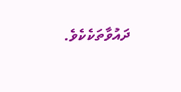ދައުވާތަކެކެވެ.